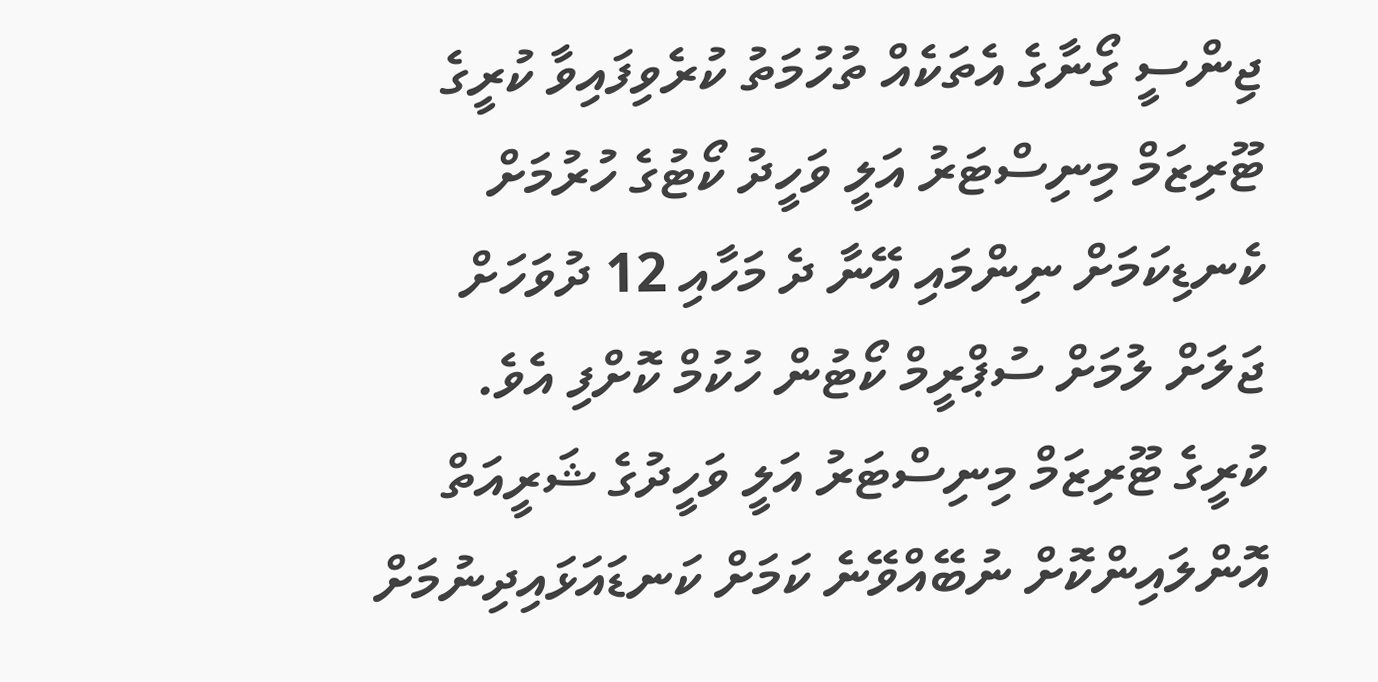ޖިންސީ ގޯނާގެ އެތަކެއް ތުހުމަތު ކުރެވިފައިވާ ކުރީގެ ޓޫރިޒަމް މިނިސްޓަރު އަލީ ވަހީދު ކޯޓުގެ ހުރުމަށް ކެނޑިކަމަށް ނިންމައި އޭނާ ދެ މަހާއި 12 ދުވަހަށް ޖަލަށް ލުމަށް ސުޕްރީމް ކޯޓުން ހުކުމް ކޮށްފި އެވެ.
ކުރީގެ ޓޫރިޒަމް މިނިސްޓަރު އަލީ ވަހީދުގެ ޝަރީއަތް އޮންލައިންކޮށް ނުބޭއްވޭނެ ކަމަށް ކަނޑައަޅައިދިނުމަށް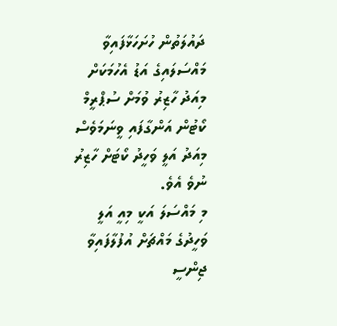ދައުލަތުން ހުށަހަޅާފައިވާ މައްސަލައިގެ އަޑު އެހުމަކަށް މިއަދު ހާޒިރު ވުމަށް ސުޕްރީމް ކޯޓުން އަންގާފައި ވީނަމަވެސް މިއަދު އަލީ ވަހީދު ކޯޓަށް ހާޒިރު ނުވެ އެވެ.
މި މައްސަލަ އަކީ މިއީ އަލީ ވަހީދުގެ މައްޗަށް އުފުލާފައިވާ ޖިންސީ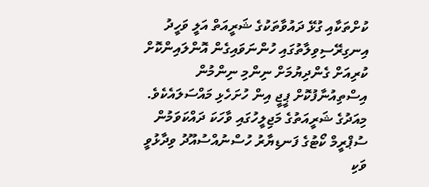ކުށްތަކާއި ގުޅޭ ދައުވާތަކުގެ ޝަރީއަތް އަލީ ވަހީދު އިނގިރޭސިވިލާތުގައި ހުންނަވައިގެން އޮންލައިންކޮށް ކުރިއަށް ގެންދިޔުމަށް ނިންމި ނިންމުން އިސްތިއުނާފުކޮށް ޕީޖީ އިން ހުށަހެޅި މައްސަލައެކެވެ.
މިއަދުގެ ޝަރީއަތުގެ މަޖިލީހުގައި ވާހަކަ ދައްކަވަމުން ސުޕްރީމް ކޯޓުގެ ފަނޑިޔާރު ހުސްނުއްސުއޫދު ވިދާޅުވީ ވަކި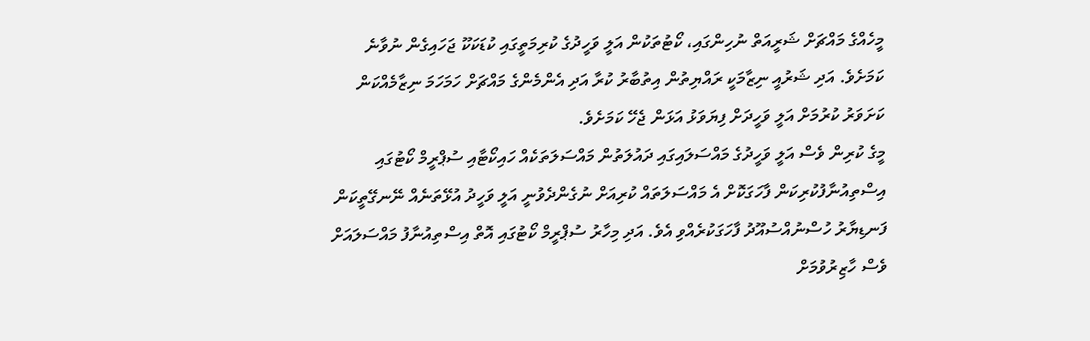މީހެއްގެ މައްޗަށް ޝަރީއަތް ނުހިންގައި، ކޯޓުތަކުން އަލީ ވަހީދުގެ ކުރިމަތީގައި ކުޑަކަކޫ ޖަހައިގެން ނުވާނެ ކަމަށެވެ. އަދި ޝަރުއީ ނިޒާމަކީ ރައްޔިތުން އިތުބާރު ކުރާ އަދި އެންމެންގެ މައްޗަށް ހަމަހަމަ ނިޒާމެއްކަން ކަށަވަރު ކުރުމަށް އަލީ ވަހީދަށް ފިޔަވަޅު އަޅަން ޖެހޭ ކަމަށެވެ.
މީގެ ކުރިން ވެސް އަލީ ވަހީދުގެ މައްސަލައިގައި ދައުލަތުން މައްސަލަތަކެއް ހައިކޯޓާއި ސުޕްރީމް ކޯޓުގައި އިސްތިއުނާފުކުރިކަން ފާހަގަކޮށް އެ މައްސަލަތައް ކުރިއަށް ނުގެންދެވުނީ އަލީ ވަހީދު އުޅޭތަނެއް ނޭނގޭތީކަން ފަނޑިޔާރު ހުސްނުއްސުއޫދު ފާހަގަކުރެއްވި އެވެ. އަދި މިހާރު ސުޕްރީމް ކޯޓުގައި އޮތް އިސްތިއުނާފު މައްސަލައަށް ވެސް ހާޒިރުވުމަށް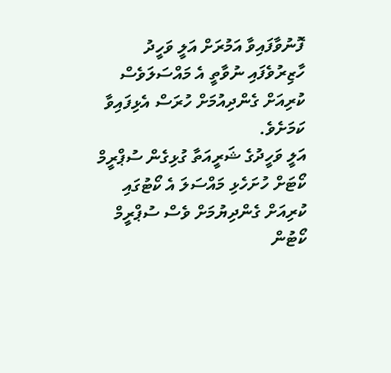ފޮނުވާފައިވާ އަމުރަށް އަލީ ވަހީދު ހާޒިރުވެފައި ނުވާތީ އެ މައްސަލަވެސް ކުރިއަށް ގެންދިއުމަށް ހުރަސް އެޅިފައިވާ ކަމަށެވެ.
އަލީ ވަހީދުގެ ޝަރީއަތާ ގުޅިގެން ސުޕްރީމް ކޯޓަށް ހުށަހެޅި މައްސަލަ އެ ކޯޓުގައި ކުރިއަށް ގެންދިޔުމަށް ވެސް ސުޕްރީމް ކޯޓުން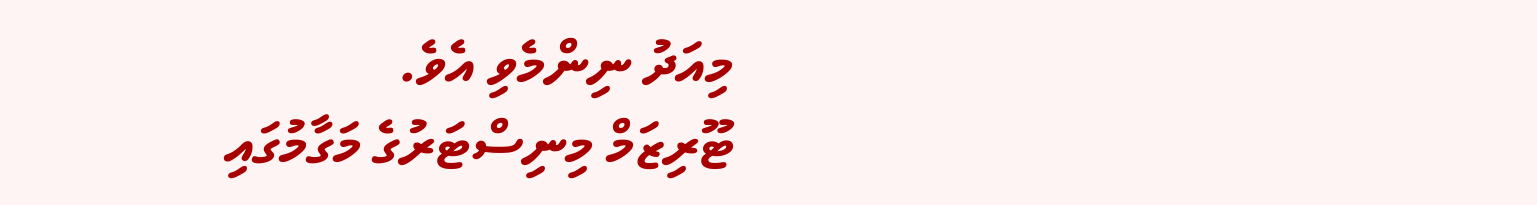މިއަދު ނިންމެވި އެވެ.
ޓޫރިޒަމް މިނިސްޓަރުގެ މަގާމުގައި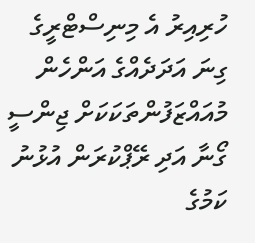ހުރިއިރު އެ މިނިސްޓްރީގެ ގިނަ އަދަދެއްގެ އަންހެން މުއައްޒަފުންތަކަކަށް ޖިންސީ ގޯނާ އަދި ރޭޕްކުރަން އުޅުނު ކަމުގެ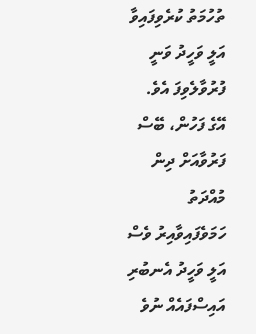ތުހުމަތު ކުރެވިފައިވާ އަލީ ވަހީދު ވަނީ ފުރުވާލެވިފަ އެވެ.
އޭގެ ފަހުން، ބޭސް ފަރުވާއަށް ދިން މުއްދަތު ހަމަވެފައިވާއިރު ވެސް އަލީ ވަހީދު އެނބުރި އައިސްފައެއް ނުވެ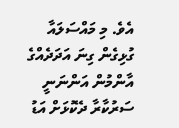އެވެ. މި މައްސަލައާ ގުޅިގެން ގިނަ އަދަދެއްގެ އާންމުން އަންނަނީ ސަރުކާރާ ދެކޮޅަށް އަޑު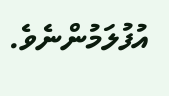އުފުލަމުންނެވެ.